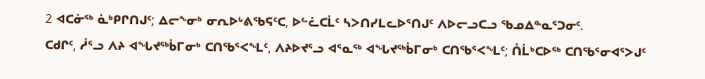2 ᐊᑕᓃᖅ ᓈᒃᑭᒋᑎᒍᑦ; ᐃᓕᖕᓂᒃ ᓂᕆᐅᒡᕕᖃᕋᑦᑕ, ᐅᓪᓛᑕᒫᑦ ᓴᐳᑎᓯᒪᓚᐅᕐᑎᒍᑦ ᐱᐅᓕᓗᑕᓗ ᖃᓄᐃᓐᓇᕐᑐᓂᑦ.
ᑕᑯᒋᑦ, ᓲᕐᓗ ᐱᔨ ᐊᖓᔪᖅᑳᒥᓂᒃ ᑕᑎᖃᕐᐸᖕᒪᑦ, ᐱᔨᐅᔪᕐᓗ ᐊᕐᓇᖅ ᐊᖓᔪᖅᑳᒥᓂᒃ ᑕᑎᖃᕐᐸᖕᒪᑦ; ᑍᒫᒃᑕᐅᖅ ᑕᑎᖃᕐᓂᐊᕐᐳᒍᑦ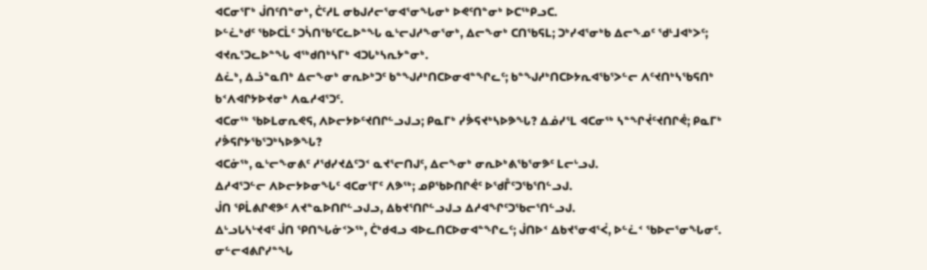ᐊᑕᓂᕐᒥᒃ ᒎᑎᑦᑎᓐᓂᒃ, ᑖᑦᓱᒪ ᓂᑲᒍᓱᓕᕐᓂᐊᕐᓂᖓᓂᒃ ᐅᕙᑦᑎᓐᓂᒃ ᐅᑕᖅᑭᓗᑕ.
ᐅᓪᓛᒃᑯᑦ ᖃᐅᑕᒫᑦ ᑐᓵᑎᖃᑦᑕᓚᐅᓐᖓ ᓇᒡᓕᒍᓱᖕᓂᕐᓂᒃ, ᐃᓕᖕᓂᒃ ᑕᑎᖃᕋᒪ; ᑐᒃᓯᐊᕐᓂᒃᑲ ᐃᓕᖕᓄᑦ ᖁᒻᒧᐊᒃᐳᑦ; ᐊᔪᕆᕐᑐᓚᐅᓐᖓ ᐊᖅᑯᑎᒃᓴᒥᒃ ᐊᑐᒐᒃᓴᕆᔭᓐᓂᒃ.
ᐃᓛᒃ, ᐃᓘᓐᓇᑎᒃ ᐃᓕᖕᓂᒃ ᓂᕆᐅᒃᑐᑦ ᑲᓐᖑᓱᒃᑎᑕᐅᓂᐊᓐᖏᓚᑦ; ᑲᓐᖑᓱᒃᑎᑕᐅᔭᕆᐊᖃᕐᐳᓪᓕ ᐱᑦᔪᑎᒃᓴᖃᕋᑎᒃ ᑲᑉᐱᐊᒋᔭᐅᔪᓂᒃ ᐱᓇᓱᐊᕐᑐᑦ.
ᐊᑕᓂᖅ ᖃᐅᒪᓂᕆᕙᕋ, ᐱᐅᓕᔭᐅᑦᔪᑎᒋᓪᓗᒍᓗ; ᑭᓇᒥᒃ ᓯᕘᕋᔪᒃᓴᐅᕗᖓ? ᐃᓅᓯᕐᒪ ᐊᑕᓂᖅ ᓴᓐᖏᔫᑦᔪᑎᒋᕚ; ᑭᓇᒥᒃ ᓯᕘᕋᒋᔭᖃᕐᑐᒃᓴᐅᕗᖓ?
ᐊᑕᓃᖅ, ᓇᒡᓕᖕᓂᕕᑦ ᓱᖁᓯᔪᐃᑦᑐᑉ ᓇᔪᕐᓕᑎᒍᑦ, ᐃᓕᖕᓂᒃ ᓂᕆᐅᒃᕕᖃᕐᓂᕗᑦ ᒪᓕᒡᓗᒍ.
ᐃᓱᐊᕐᑐᓪᓕ ᐱᐅᓕᔭᐅᓂᖓᑦ ᐊᑕᓂᕐᒥᑦ ᐱᕗᖅ; ᓄᑭᖃᐅᑎᒋᕚᑦ ᐅᖁᒤᑦᑐᖃᕐᑎᓪᓗᒍ.
ᒎᑎ ᕿᒫᕕᒋᕙᕗᑦ ᐱᔪᓐᓇᐅᑎᒋᓪᓗᒍᓗ, ᐃᑲᔪᕐᑎᒋᓪᓗᒍᓗ ᐃᓱᐊᖏᑦᑐᖃᓕᕐᑎᓪᓗᒍ.
ᐃᒡᓗᒐᓴᒡᔪᐊᑦ ᒎᑎ ᕿᑎᖓᓃᑉᐳᖅ, ᑖᒃᑯᐊᓗ ᐊᐅᓚᑎᑕᐅᓂᐊᓐᖏᓚᑦ; ᒎᑎᐅᑉ ᐃᑲᔪᕐᓂᐊᕐᐹ, ᐅᓪᓛᑉ ᖃᐅᓕᕐᓂᖓᓂᑦ.
ᓂᓪᓕᐊᕕᒋᓯᓐᖓ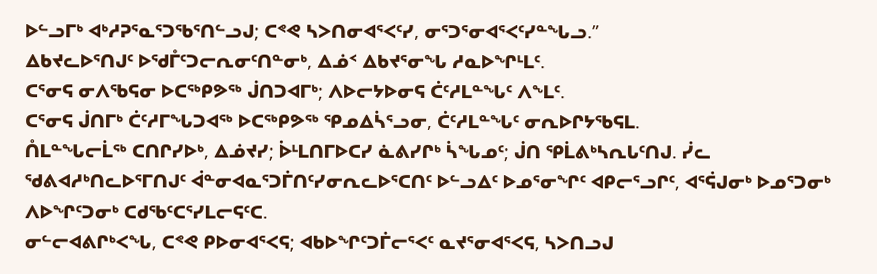ᐅᓪᓗᒥᒃ ᐊᒃᓱᕈᕐᓇᕐᑐᖃᕐᑎᓪᓗᒍ; ᑕᕝᕙ ᓴᐳᑎᓂᐊᕐᐸᑦᓯ, ᓂᕐᑐᕐᓂᐊᕐᐸᑦᓯᓐᖓᓗ.”
ᐃᑲᔪᓚᐅᕐᑎᒍᑦ ᐅᖁᒤᑦᑐᓕᕆᓂᑦᑎᓐᓂᒃ, ᐃᓅᑉ ᐃᑲᔪᕐᓂᖓ ᓱᓇᐅᖏᒻᒪᑦ.
ᑕᕐᓂᕋ ᓂᐱᖃᕋᓂ ᐅᑕᖅᑭᕗᖅ ᒎᑎᑐᐊᒥᒃ; ᐱᐅᓕᔭᐅᓂᕋ ᑖᑦᓱᒪᓐᖓᑦ ᐱᖕᒪᑦ.
ᑕᕐᓂᕋ ᒎᑎᒥᒃ ᑖᑦᓱᒥᖓᑐᐊᖅ ᐅᑕᖅᑭᕗᖅ ᕿᓄᐃᓵᕐᓗᓂ, ᑖᑦᓱᒪᓐᖓᑦ ᓂᕆᐅᒋᔭᖃᕋᒪ.
ᑍᒪᓐᖓᓕᒫᖅ ᑕᑎᒋᓯᐅᒃ, ᐃᓅᔪᓯ; ᐆᒻᒪᑎᒥᐅᑕᓯ ᓈᕕᓯᒋᒃ ᓵᖓᓄᑦ; ᒎᑎ ᕿᒫᕕᒃᓴᕆᒐᑦᑎᒍ. ᓰᓚ
ᖁᕕᐊᓱᒃᑎᓚᐅᕐᒥᑎᒍᑦ ᐋᓐᓂᐊᓇᕐᑐᒦᑎᑦᓯᓂᕆᓚᐅᕐᑕᑎᑦ ᐅᓪᓗᐃᑦ ᐅᓄᕐᓂᖏᑦ ᐊᑭᓕᕐᓗᒋᑦ, ᐊᕐᕌᒍᓂᒃ ᐅᓄᕐᑐᓂᒃ ᐱᐅᖏᑦᑐᓂᒃ ᑕᑯᖃᑦᑕᕐᓯᒪᓕᕋᑦᑕ.
ᓂᓪᓕᐊᕕᒋᒃᐸᖓ, ᑕᕝᕙ ᑭᐅᓂᐊᕐᐸᕋ; ᐊᑲᐅᖏᑦᑐᒦᓕᕐᐸᑦ ᓇᔪᕐᓂᐊᕐᐸᕋ, ᓴᐳᑎᓗᒍ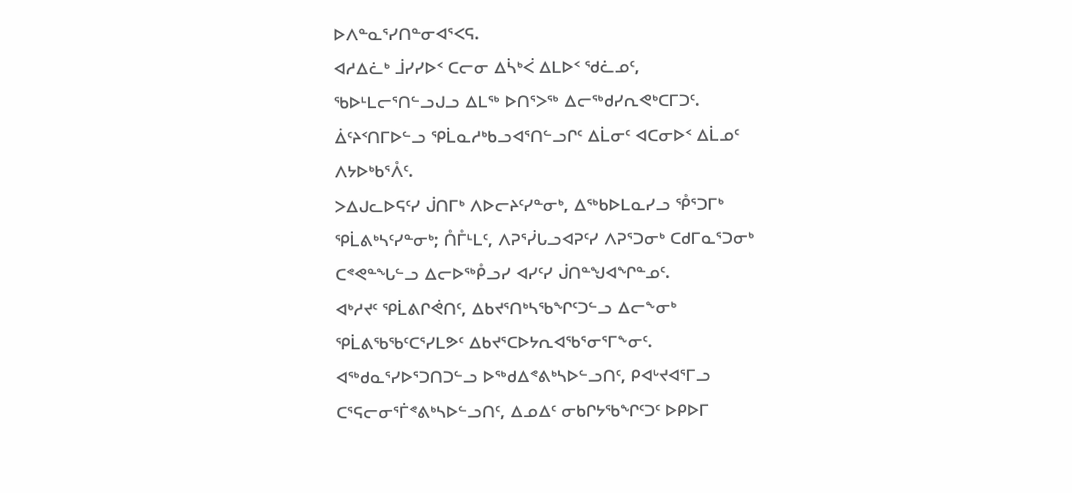ᐅᐱᓐᓇᕐᓯᑎᓐᓂᐊᕐᐸᕋ.
ᐊᓱᐃᓛᒃ ᒨᓯᓯᐅᑉ ᑕᓕᓂ ᐃᓵᒃᐹ ᐃᒪᐅᑉ ᖁᓛᓄᑦ, ᖃᐅᒻᒪᓕᕐᑎᓪᓗᒍᓗ ᐃᒪᖅ ᐅᑎᕐᐳᖅ ᐃᓕᖅᑯᓯᕆᕙᒃᑕᒥᑐᑦ. ᐄᑦᔨᑉᑎᒥᐅᓪᓗ ᕿᒫᓇᓱᒃᑲᓗᐊᕐᑎᓪᓗᒋᑦ ᐃᒫᓂᑦ ᐊᑕᓂᐅᑉ ᐃᒫᓄᑦ ᐱᔭᐅᒃᑲᕐᐰᑦ.
ᐳᐃᒍᓚᐅᕋᑦᓯ ᒎᑎᒥᒃ ᐱᐅᓕᔨᑦᓯᓐᓂᒃ, ᐃᖅᑲᐅᒪᓇᓯᓗ ᕾᕐᑐᒥᒃ ᕿᒫᕕᒃᓴᑦᓯᓐᓂᒃ; ᑍᒤᒻᒪᑦ, ᐱᕈᕐᓰᒐᓗᐊᕈᑦᓯ ᐱᕈᕐᑐᓂᒃ ᑕᑯᒥᓇᕐᑐᓂᒃ ᑕᕝᕙᓐᖓᓪᓗ ᐃᓕᐅᖅᑬᓗᓯ ᐊᓯᑦᓯ ᒎᑎᓐᖑᐊᖏᓐᓄᑦ.
ᐊᒃᓱᔪᑦ ᕿᒫᕕᒋᕚᑎᑦ, ᐃᑲᔪᕐᑎᒃᓴᖃᖏᑦᑐᓪᓗ ᐃᓕᖕᓂᒃ ᕿᒫᕕᖃᖃᑦᑕᕐᓯᒪᕗᑦ ᐃᑲᔪᕐᑕᐅᔭᕆᐊᖃᕐᓂᕐᒥᖕᓂᑦ. ᐊᖅᑯᓇᕐᓯᐅᕐᑐᑎᑐᓪᓗ ᐅᖅᑯᐃᕝᕕᒃᓴᐅᓪᓗᑎᑦ, ᑭᐊᒡᔪᐊᕐᒥᓗ ᑕᕐᕋᓕᓂᕐᒦᕝᕕᒃᓴᐅᓪᓗᑎᑦ, ᐃᓄᐃᑦ ᓂᑲᒋᔭᖃᖏᑦᑐᑦ ᐅᑭᐅᒥ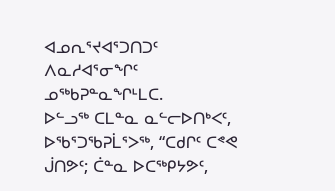ᐊᓄᕆᕐᔪᐊᕐᑐᑎᑐᑦ ᐱᓇᓱᐊᕐᓂᖏᑦ ᓄᖅᑲᕈᓐᓇᖏᒻᒪᑕ.
ᐅᓪᓗᖅ ᑕᒪᓐᓇ ᓇᓪᓕᐅᑎᒃᐸᑦ, ᐅᖃᕐᑐᖃᕈᒫᕐᐳᖅ, “ᑕᑯᒋᑦ ᑕᕝᕙ ᒎᑎᕗᑦ; ᑖᓐᓇ ᐅᑕᖅᑭᔭᕗᑦ,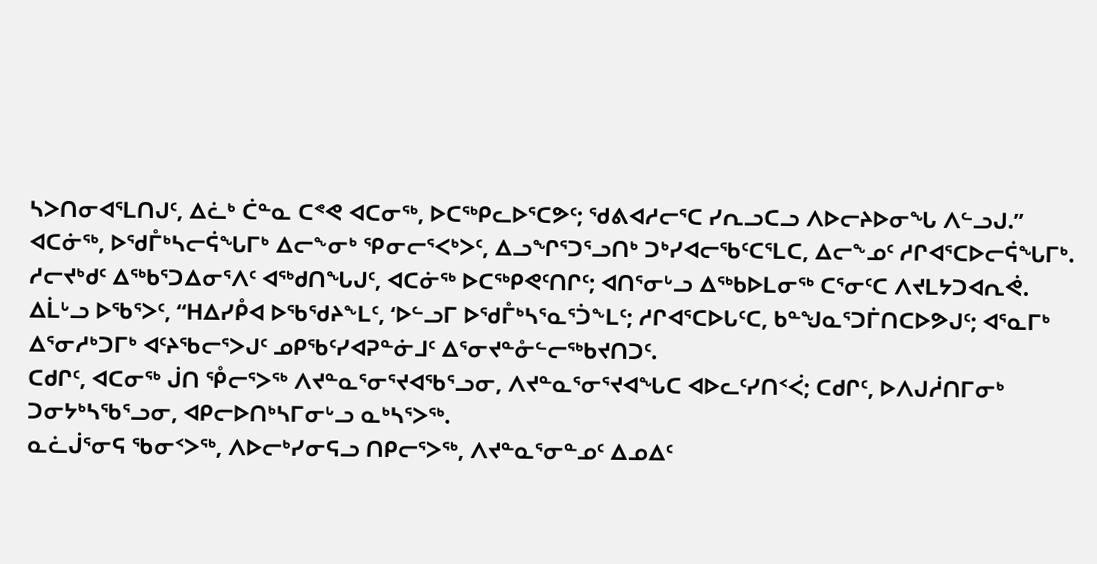ᓴᐳᑎᓂᐊᕐᒪᑎᒍᑦ, ᐃᓛᒃ ᑖᓐᓇ ᑕᕝᕙ ᐊᑕᓂᖅ, ᐅᑕᖅᑭᓚᐅᕐᑕᕗᑦ; ᖁᕕᐊᓱᓕᕐᑕ ᓯᕆᓗᑕᓗ ᐱᐅᓕᔨᐅᓂᖓ ᐱᓪᓗᒍ.”
ᐊᑕᓃᖅ, ᐅᖁᒤᒃᓴᓕᕌᖓᒥᒃ ᐃᓕᖕᓂᒃ ᕿᓂᓕᕐᐸᒃᐳᑦ, ᐃᓗᖏᕐᑐᕐᓗᑎᒃ ᑐᒃᓯᐊᓕᖃᑦᑕᕐᒪᑕ, ᐃᓕᖕᓄᑦ ᓱᒋᐊᕐᑕᐅᓕᕌᖓᒥᒃ.
ᓱᓕᔪᒃᑯᑦ ᐃᖅᑲᕐᑐᐃᓂᕐᐱᑦ ᐊᖅᑯᑎᖓᒍᑦ, ᐊᑕᓃᖅ ᐅᑕᖅᑭᕙᑦᑎᒋᑦ; ᐊᑎᕐᓂᒡᓗ ᐃᖅᑲᐅᒪᓂᖅ ᑕᕐᓂᑦᑕ ᐱᔪᒪᔭᑐᐊᕆᕚ.
ᐃᒫᒡᓗ ᐅᖃᕐᐳᑦ, “ᕼᐃᓯᑬᐊ ᐅᖃᖁᔨᖕᒪᑦ, ‘ᐅᓪᓗᒥ ᐅᖁᒤᒃᓴᕐᓇᕐᑑᖕᒪᑦ; ᓱᒋᐊᕐᑕᐅᒐᑦᑕ, ᑲᓐᖑᓇᕐᑐᒦᑎᑕᐅᕗᒍᑦ; ᐊᕐᓇᒥᒃ ᐃᕐᓂᓱᒃᑐᒥᒃ ᐊᑦᔨᖃᓕᕐᐳᒍᑦ ᓄᑭᖃᑦᓯᐊᕈᓐᓃᒧᑦ ᐃᕐᓂᔪᓐᓁᓪᓕᖅᑲᔪᑎᑐᑦ.
ᑕᑯᒋᑦ, ᐊᑕᓂᖅ ᒎᑎ ᕾᓕᕐᐳᖅ ᐱᔪᓐᓇᕐᓂᕐᔪᐊᖃᕐᓗᓂ, ᐱᔪᓐᓇᕐᓂᕐᔪᐊᖓᑕ ᐊᐅᓚᑦᓯᑎᑉᐹ; ᑕᑯᒋᑦ, ᐅᐱᒍᓲᑎᒥᓂᒃ ᑐᓂᔭᒃᓴᖃᕐᓗᓂ, ᐊᑭᓕᐅᑎᒃᓴᒥᓂᒡᓗ ᓇᒃᓴᕐᐳᖅ.
ᓇᓛᒎᕐᓂᕋ ᖃᓂᑉᐳᖅ, ᐱᐅᓕᒃᓯᓂᕋᓗ ᑎᑭᓕᕐᐳᖅ, ᐱᔪᓐᓇᕐᓂᓐᓄᑦ ᐃᓄᐃᑦ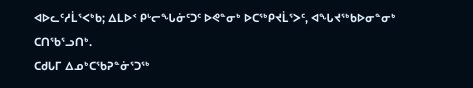ᐊᐅᓚᑦᓱᒫᕐᐸᒃᑲ; ᐃᒪᐅᑉ ᑭᒡᓕᖓᓃᑦᑐᑦ ᐅᕙᓐᓂᒃ ᐅᑕᖅᑭᔪᒫᕐᐳᑦ, ᐊᖓᔪᖅᑲᐅᓂᓐᓂᒃ ᑕᑎᖃᕐᓗᑎᒃ.
ᑕᑯᒐᒥ ᐃᓄᒃᑕᖃᕈᓐᓃᕐᑐᖅ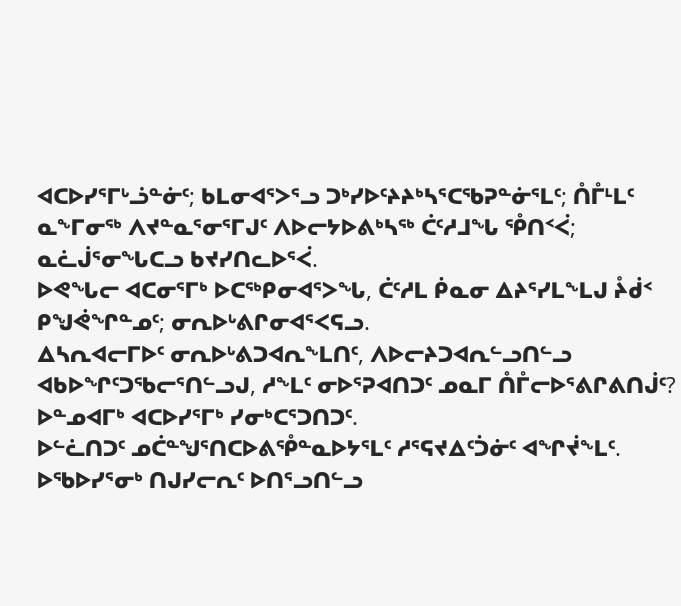ᐊᑕᐅᓯᕐᒥᒡᓘᓐᓃᑦ; ᑲᒪᓂᐊᕐᐳᕐᓗ ᑐᒃᓯᐅᑦᔨᔨᒃᓴᕐᑕᖃᕈᓐᓃᕐᒪᑦ; ᑍᒤᒻᒪᑦ ᓇᖕᒥᓂᖅ ᐱᔪᓐᓇᕐᓂᕐᒥᒍᑦ ᐱᐅᓕᔭᐅᕕᒃᓴᖅ ᑖᑦᓱᒧᖓ ᕾᑎᑉᐹ; ᓇᓛᒎᕐᓂᖓᑕᓗ ᑲᔪᓯᑎᓚᐅᕐᐹ.
ᐅᕙᖓᓕ ᐊᑕᓂᕐᒥᒃ ᐅᑕᖅᑭᓂᐊᕐᐳᖓ, ᑖᑦᓱᒪ ᑮᓇᓂ ᐃᔨᕐᓯᒪᖕᒪᒍ ᔧᑰᑉ ᑭᖑᕚᖏᓐᓄᑦ; ᓂᕆᐅᒡᕕᒋᓂᐊᕐᐸᕋᓗ.
ᐃᓴᕆᐊᓕᒥᐅᑦ ᓂᕆᐅᒡᕕᑐᐊᕆᖕᒪᑎᑦ, ᐱᐅᓕᔨᑐᐊᕆᓪᓗᑎᓪᓗ ᐊᑲᐅᖏᑦᑐᖃᓕᕐᑎᓪᓗᒍ, ᓱᖕᒪᑦ ᓂᐅᕐᕈᐊᑎᑐᑦ ᓄᓇᒥ ᑍᒤᓕᐅᕐᕕᒋᕕᑎᒎᑦ? ᐅᓐᓄᐊᒥᒃ ᐊᑕᐅᓯᕐᒥᒃ ᓯᓂᒃᑕᕐᑐᑎᑐᑦ.
ᐅᓪᓛᑎᑐᑦ ᓄᑖᓐᖑᕐᑎᑕᐅᕕᕾᓐᓇᐅᔭᕐᒪᑦ ᓱᕐᕋᔪᐃᑦᑑᓃᑦ ᐊᖏᔫᖕᒪᑦ.
ᐅᖃᐅᓯᕐᓂᒃ ᑎᒍᓯᓕᕆᑦ ᐅᑎᕐᓗᑎᓪᓗ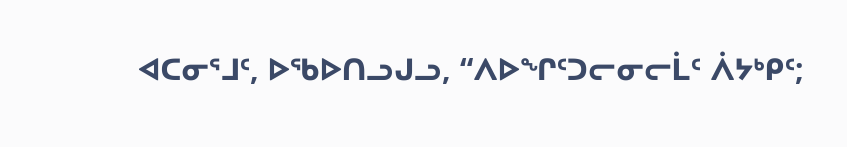ᐊᑕᓂᕐᒧᑦ, ᐅᖃᐅᑎᓗᒍᓗ, “ᐱᐅᖏᑦᑐᓕᓂᓕᒫᑦ ᐲᔭᒃᑭᑦ;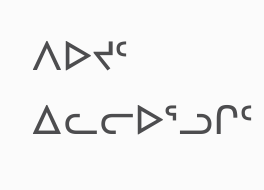ᐱᐅᔪᑦ ᐃᓚᓕᐅᕐᓗᒋᑦ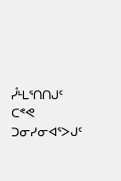ᓮᒻᒪᕐᑎᑎᒍᑦ ᑕᕝᕙ ᑐᓂᓯᓂᐊᕐᐳᒍᑦ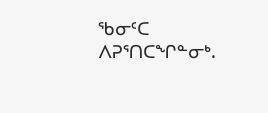ᖃᓂᑦᑕ ᐱᕈᕐᑎᑕᖏᓐᓂᒃ.